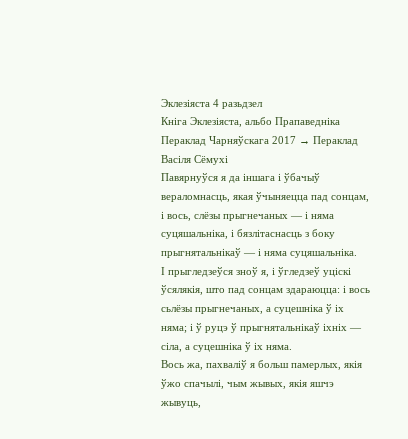Эклезіяста 4 разьдзел
Кніга Эклезіяста, альбо Прапаведніка
Пераклад Чарняўскага 2017 → Пераклад Васіля Сёмухі
Павярнуўся я да іншага і ўбачыў вераломнасць, якая ўчыняецца пад сонцам, і вось, слёзы прыгнечаных — і няма суцяшальніка, і бязлітаснасць з боку прыгнятальнікаў — і няма суцяшальніка.
І прыгледзеўся зноў я, і ўгледзеў уціскі ўсялякія, што пад сонцам здараюцца: і вось сьлёзы прыгнечаных, а суцешніка ў іх няма; і ў руцэ ў прыгнятальнікаў іхніх — сіла, а суцешніка ў іх няма.
Вось жа, пахваліў я больш памерлых, якія ўжо спачылі, чым жывых, якія яшчэ жывуць,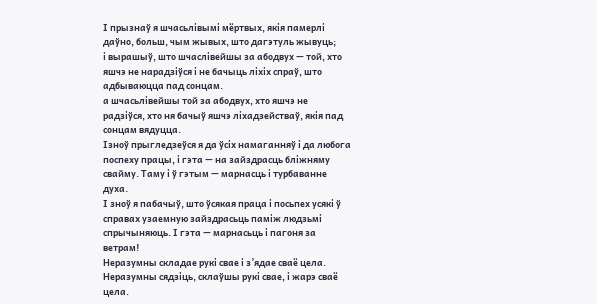І прызнаў я шчасьлівымі мёртвых, якія памерлі даўно, больш, чым жывых, што дагэтуль жывуць;
і вырашыў, што шчаслівейшы за абодвух — той, хто яшчэ не нарадзіўся і не бачыць ліхіх спраў, што адбываюцца пад сонцам.
а шчасьлівейшы той за абодвух, хто яшчэ не радзіўся, хто ня бачыў яшчэ ліхадзействаў, якія пад сонцам вядуцца.
Ізноў прыгледзеўся я да ўсіх намаганняў і да любога поспеху працы, і гэта — на зайздрасць бліжняму свайму. Таму і ў гэтым — марнасць і турбаванне духа.
І зноў я пабачыў, што ўсякая праца і посьпех усякі ў справах узаемную зайздрасьць паміж людзьмі спрычыняюць. І гэта — марнасьць і пагоня за ветрам!
Неразумны складае рукі свае і з’ядае сваё цела.
Неразумны сядзіць, склаўшы рукі свае, і жарэ сваё цела.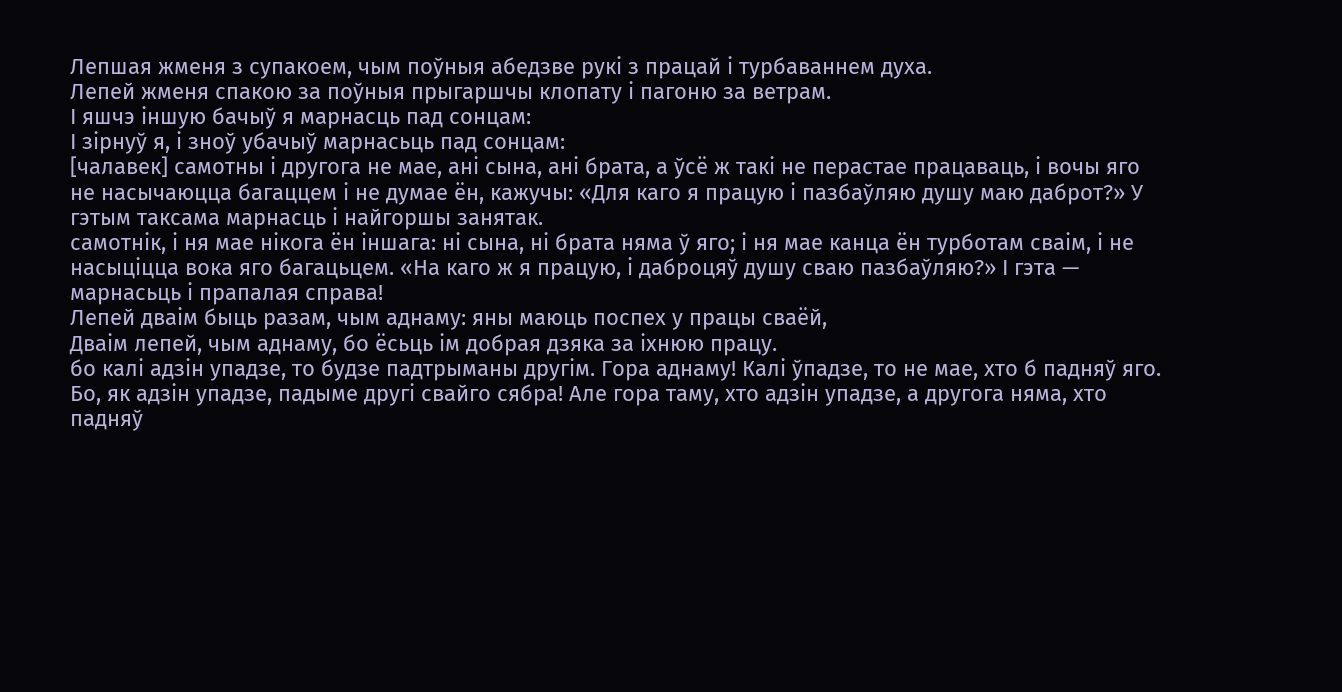Лепшая жменя з супакоем, чым поўныя абедзве рукі з працай і турбаваннем духа.
Лепей жменя спакою за поўныя прыгаршчы клопату і пагоню за ветрам.
І яшчэ іншую бачыў я марнасць пад сонцам:
І зірнуў я, і зноў убачыў марнасьць пад сонцам:
[чалавек] самотны і другога не мае, ані сына, ані брата, а ўсё ж такі не перастае працаваць, і вочы яго не насычаюцца багаццем і не думае ён, кажучы: «Для каго я працую і пазбаўляю душу маю даброт?» У гэтым таксама марнасць і найгоршы занятак.
самотнік, і ня мае нікога ён іншага: ні сына, ні брата няма ў яго; і ня мае канца ён турботам сваім, і не насыціцца вока яго багацьцем. «На каго ж я працую, і даброцяў душу сваю пазбаўляю?» І гэта — марнасьць і прапалая справа!
Лепей дваім быць разам, чым аднаму: яны маюць поспех у працы сваёй,
Дваім лепей, чым аднаму, бо ёсьць ім добрая дзяка за іхнюю працу.
бо калі адзін упадзе, то будзе падтрыманы другім. Гора аднаму! Калі ўпадзе, то не мае, хто б падняў яго.
Бо, як адзін упадзе, падыме другі свайго сябра! Але гора таму, хто адзін упадзе, а другога няма, хто падняў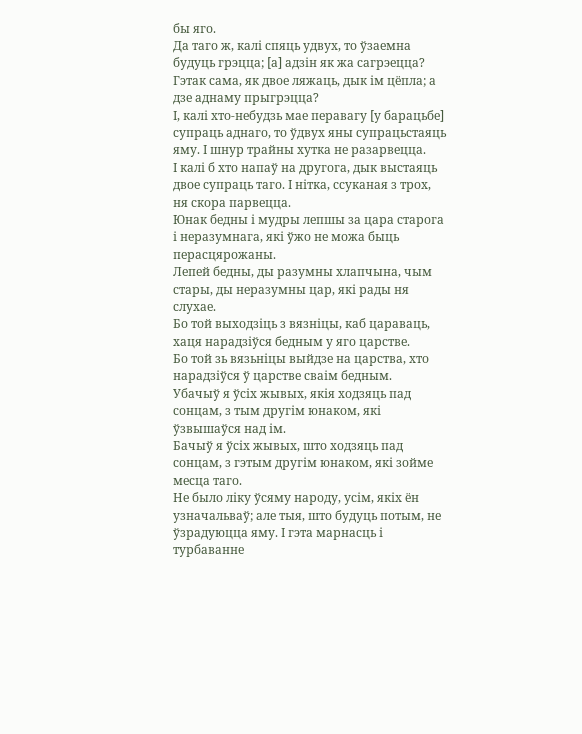бы яго.
Да таго ж, калі спяць удвух, то ўзаемна будуць грэцца; [а] адзін як жа сагрэецца?
Гэтак сама, як двое ляжаць, дык ім цёпла; а дзе аднаму прыгрэцца?
І, калі хто-небудзь мае перавагу [у барацьбе] супраць аднаго, то ўдвух яны супрацьстаяць яму. І шнур трайны хутка не разарвецца.
І калі б хто напаў на другога, дык выстаяць двое супраць таго. І нітка, ссуканая з трох, ня скора парвецца.
Юнак бедны і мудры лепшы за цара старога і неразумнага, які ўжо не можа быць перасцярожаны.
Лепей бедны, ды разумны хлапчына, чым стары, ды неразумны цар, які рады ня слухае.
Бо той выходзіць з вязніцы, каб цараваць, хаця нарадзіўся бедным у яго царстве.
Бо той зь вязьніцы выйдзе на царства, хто нарадзіўся ў царстве сваім бедным.
Убачыў я ўсіх жывых, якія ходзяць пад сонцам, з тым другім юнаком, які ўзвышаўся над ім.
Бачыў я ўсіх жывых, што ходзяць пад сонцам, з гэтым другім юнаком, які зойме месца таго.
Не было ліку ўсяму народу, усім, якіх ён узначальваў; але тыя, што будуць потым, не ўзрадуюцца яму. І гэта марнасць і турбаванне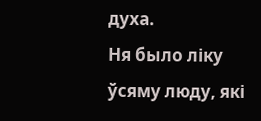духа.
Ня было ліку ўсяму люду, які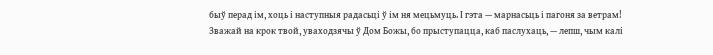быў перад ім, хоць і наступныя радасьці ў ім ня мецьмуць. І гэта — марнасьць і пагоня за ветрам!
Зважай на крок твой, уваходзячы ў Дом Божы, бо прыступацца, каб паслухаць, — лепш, чым калі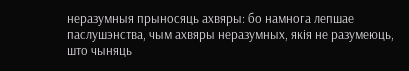неразумныя прыносяць ахвяры: бо намнога лепшае паслушэнства, чым ахвяры неразумных, якія не разумеюць, што чыняць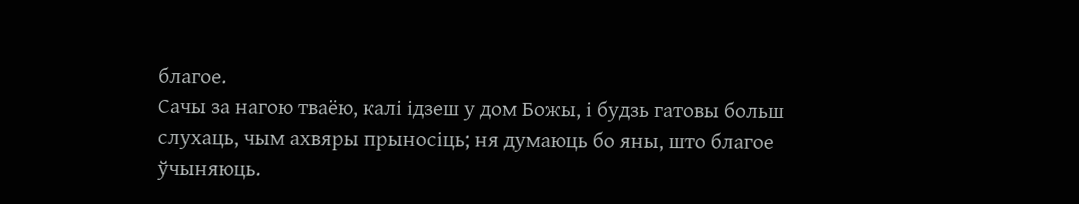благое.
Сачы за нагою тваёю, калі ідзеш у дом Божы, і будзь гатовы больш слухаць, чым ахвяры прыносіць; ня думаюць бо яны, што благое ўчыняюць.